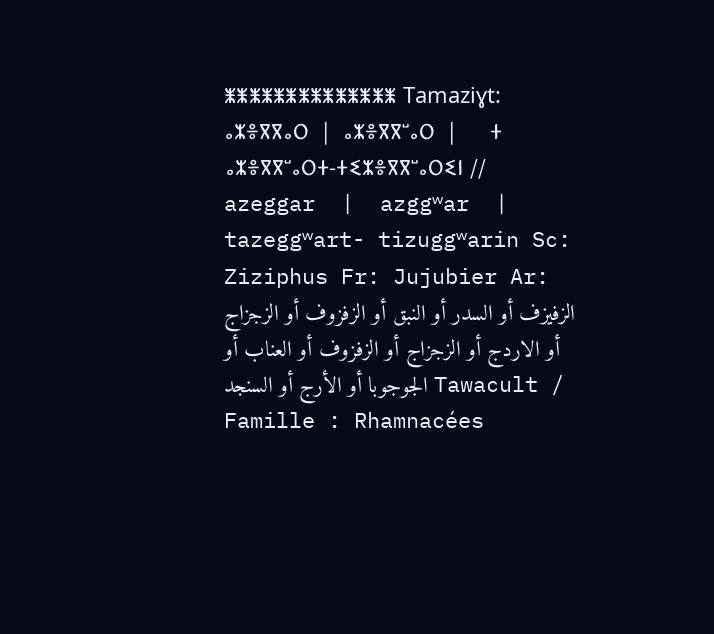ⵥⵥⵥⵥⵥⵥⵥⵥⵥⵥⵥⵥⵥⵥ Tamaziɣt: ⴰⵣⴻⴳⴳⴰⵔ  |  ⴰⵣⴻⴳⴳⵯⴰⵔ  |     ⵜ ⴰⵣⴻⴳⴳⵯⴰⵔⵜ-ⵜⵉⵣⴻⴳⴳⵯⴰⵔⵉⵏ //   azeggar  |  azggʷar  |  tazeggʷart- tizuggʷarin Sc:  Ziziphus Fr: Jujubier Ar: الزفيزف أو السدر أو النبق أو الزفزوف أو الزجزاج أو الاردج أو الزجزاج أو الزفزوف أو العناب أو الجوجوبا أو الأرج أو السنجد Tawacult / Famille : Rhamnacées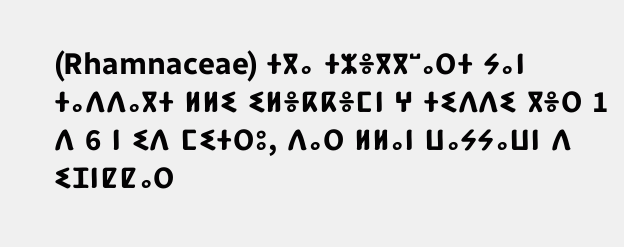(Rhamnaceae) ⵜⴳⴰ ⵜⵣⴻⴳⴳⵯⴰⵔⵜ ⵢⴰⵏ ⵜⴰⴷⴷⴰⴳⵜ ⵍⵍⵉ ⵉⵍⴻⴽⴽⴻⵎⵏ ⵖ ⵜⵉⴷⴷⵉ ⴳⴻⵔ 1 ⴷ 6 ⵏ ⵉⴷ ⵎⵉⵜⵔⵓ, ⴷⴰⵔ ⵍⵍⴰⵏ ⵡⴰⵢⵢⴰⵡⵏ ⴷ ⵉⵊⵏⵇⵇⴰⵔ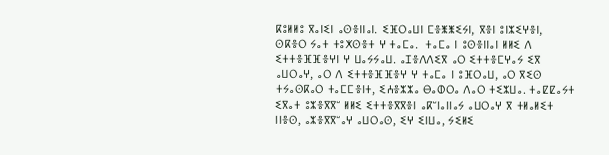ⴽⵓⵍⵍⵓ ⴳⴰⵏⵉⵏ ⴰⵙⴻⵏⵏⴰⵏ. ⵉⴼⵔⴰⵡⵏ ⵎⴻⵥⵥⵉⵢⵏ, ⴳⴻⵏ ⵓⵏⵣⵉⵖⴻⵏ, ⵙⴽⴻⵔ ⵢⴰⵜ ⵜⵓⵅⵙⴻⵜ ⵖ ⵜⴰⵎⴰ.  ⵜⴰⵎⴰ ⵏ ⵓⵙⴻⵏⵏⴰⵏ ⵍⵍⵉ ⴷ ⵉⵜⵜⴻⴼⴼⴻⵖⵏ ⵖ ⵡⴰⵢⵢⴰⵡ. ⴰⵊⴻⴷⴷⵉⴳ ⴰⵔ ⵉⵜⵜⴻⵎⵖⴰⵢ ⵉⴳ ⴰⵡⵔⴰⵖ, ⴰⵔ ⴷ ⵉⵜⵜⴻⴼⴼⴻⵖ ⵖ ⵜⴰⵎⴰ ⵏ ⵓⴼⵔⴰⵡ, ⴰⵔ ⴳⵉⵙ ⵜⵢⴰⵙⴽⴰⵔ ⵜⴰⵎⵎⴻⵏⵜ, ⵉⵄⴻⵣⵣⴰ ⴱⴰⵀⵔⴰ ⴷⴰⵔ ⵜⵉⵣⵡⴰ. ⵜⴰⵇⵇⴰⵢⵜ ⵉⴳⴰⵜ ⵓⵣⴻⴳⴳⵯ ⵍⵍⵉ ⵉⵜⵜⴻⴳⴳⴻⵏ ⴰⴽⵯⵏⴰⵏⵏⴰⵢ ⴰⵡⵔⴰⵖ ⴳ ⵜⵍⴰⵍⵉⵜ ⵏⵏⴻⵙ, ⴰⵣⴻⴳⴳⵯⴰⵖ ⴰⵡⵔⴰⵙ, ⵉⵖ ⵉⵏⵡⴰ, ⵢⵉⵍⵉ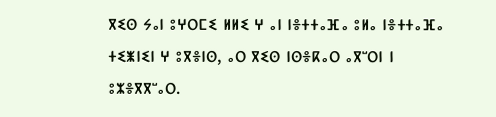ⴳⵉⵙ ⵢⴰⵏ ⵓⵖⵔⵎⵉ ⵍⵍⵉ ⵖ ⴰⵏ ⵏⴻⵜⵜⴰⴼⴰ ⵓⵍⴰ ⵏⴻⵜⵜⴰⴼⴰ ⵜⵉⵥⵏⵉⵏ ⵖ ⵓⴳⴻⵏⵙ, ⴰⵔ ⴳⵉⵙ ⵏⵙⴻⴽⴰⵔ ⴰⴳⵯⵔⵏ ⵏ ⵓⵣⴻⴳⴳⵯⴰⵔ.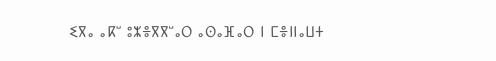ⵉⴳⴰ ⴰⴽⵯ ⵓⵣⴻⴳⴳⵯⴰⵔ ⴰⵙⴰⴼⴰⵔ ⵏ ⵎⴻⵏⵏⴰⵡⵜ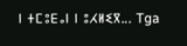ⵏ ⵜⵎⵓⴹⴰⵏ ⵏ ⵓⵃⵍⵉⴳ... Tga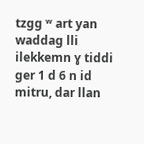tzgg ʷ art yan waddag lli ilekkemn ɣ tiddi ger 1 d 6 n id mitru, dar llan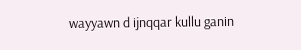wayyawn d ijnqqar kullu ganin